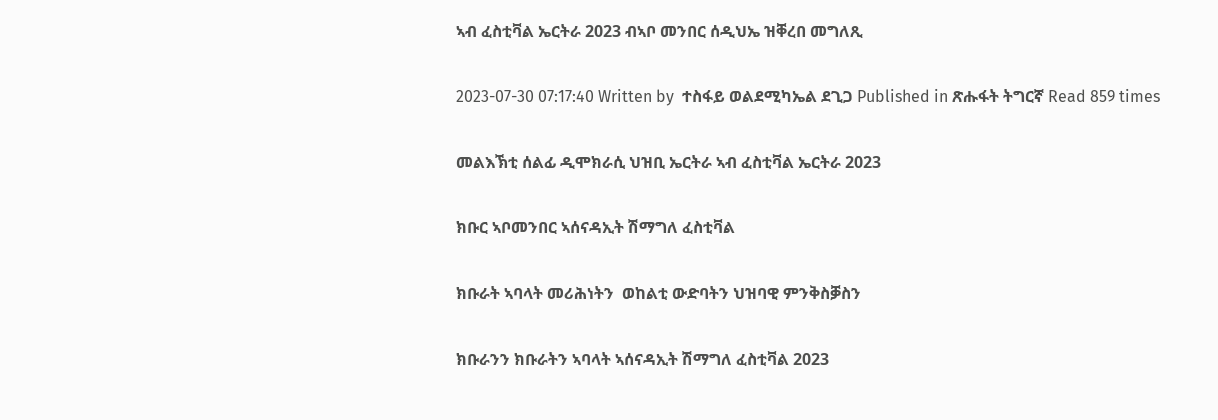ኣብ ፈስቲቫል ኤርትራ 2023 ብኣቦ መንበር ሰዲህኤ ዝቐረበ መግለጺ

2023-07-30 07:17:40 Written by  ተስፋይ ወልደሚካኤል ደጊጋ Published in ጽሑፋት ትግርኛ Read 859 times

መልእኽቲ ሰልፊ ዲሞክራሲ ህዝቢ ኤርትራ ኣብ ፈስቲቫል ኤርትራ 2023

ክቡር ኣቦመንበር ኣሰናዳኢት ሽማግለ ፈስቲቫል

ክቡራት ኣባላት መሪሕነትን  ወከልቲ ውድባትን ህዝባዊ ምንቅስቓስን

ክቡራንን ክቡራትን ኣባላት ኣሰናዳኢት ሽማግለ ፈስቲቫል 2023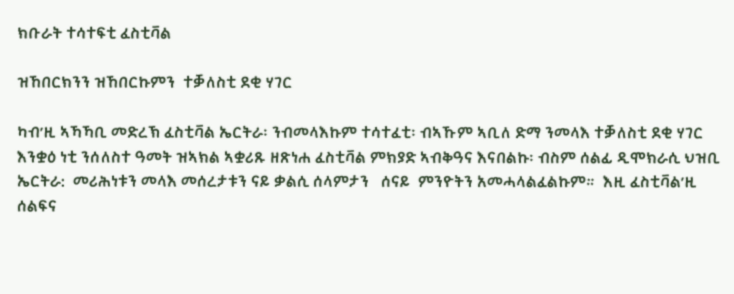ክቡራት ተሳተፍቲ ፈስቲቫል

ዝኸበርክንን ዝኸበርኩምን  ተቓለስቲ ደቂ ሃገር

ካብ’ዚ ኣኻኻቢ መድረኽ ፈስቲቫል ኤርትራ፡ ንብመላእኩም ተሳተፈቲ፡ ብኣኹም ኣቢለ ድማ ንመላእ ተቓለስቲ ደቂ ሃገር እንቋዕ ነቲ ንሰለስተ ዓመት ዝኣክል ኣቋሪጹ ዘጽነሐ ፈስቲቫል ምክያድ ኣብቅዓና እናበልኩ፡ ብስም ሰልፊ ዲሞክራሲ ህዝቢ ኤርትራ:  መሪሕነቱን መላእ መሰረታቱን ናይ ቃልሲ ሰላምታን   ሰናይ  ምንዮትን አመሓላልፈልኩም።  እዚ ፈስቲቫል’ዚ ሰልፍና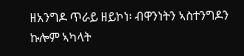ዘአንግዶ ጥራይ ዘይኮነ፡ ብዋንነትን ኣስተንግዶን  ኩሎም ኣካላት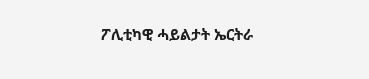ፖሊቲካዊ ሓይልታት ኤርትራ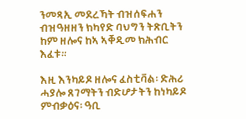ንመጻኢ መደረኻት ብዝሰፍሐን ብዝዓዘዘን ክካየድ ባህግን ትጽቢትን ከም ዘሎና ከኣ ኣቐዲመ ክሕብር እፈቱ።

እዚ እንካይዶ ዘሎና ፈስቲቫል፡ ድሕሪ ሓያሎ ጸገማትን ብድሆታትን ከነካይዶ ምብቃዕና፡ ዓቢ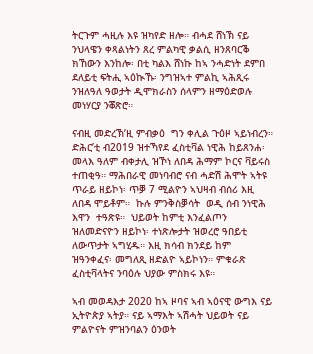ትርጉም ሓዚሉ እዩ ዝካየድ ዘሎ። ብሓደ ሸነኽ ናይ ንህላዌን ቀጻልነትን ጸረ ምልካዊ ቃልሲ ዘንጸባርቕ ክኸውን እንከሎ፡ በቲ ካልእ ሸነኩ ከኣ ንሓድነት ደምበ ደለይቲ ፍትሒ ኣዕኲኹ፡ ንግዝኣተ ምልኪ ኣሕጺሩ ንዝለዓለ ዓወታት ዲሞክራስን ሰላምን ዘማዕድወሉ መነሃርያ ንቖጽሮ።

ናብዚ መድረኽ’ዚ ምብቃዕ  ግን ቀሊል ጉዕዞ ኣይነብረን። ድሕር’ቲ ብ2019 ዝተኻየደ ፈስቲቫል ነዊሕ ከይጸንሐ፡ መላእ ዓለም ብቀታሊ ዝኾነ ለበዳ ሕማም ኮርና ቫይሩስ ተጠቂዓ። ማሕበራዊ መነባብሮ ናብ ሓድሽ ሕሞት ኣትዩ ጥራይ ዘይኮነ፡ ጥቓ 7 ሚልዮን ኣህዛብ ብሰሪ እዚ ለበዳ ሞይቶም።  ኩሉ ምንቅስቓሳት  ወዲ ሰብ ንነዊሕ እዋን  ተዓጽዩ።  ህይወት ከምቲ እንፈልጦን ዝለመድናዮን ዘይኮነ፡ ተነጽሎታት ዝወረሮ ዓበይቲ ለውጥታት ኣግሂዱ። እዚ ክሳብ ክንደይ ከም ዝዓንቀፈና፡ መግለጺ ዘድልዮ ኣይኮነን። ምቁራጽ ፈስቲቫላትና ንባዕሉ ህያው ምስክሩ እዩ።

ኣብ መወዳእታ 2020 ከኣ ዞባና ኣብ ኣዕናዊ ውግእ ናይ ኢትዮጵያ ኣትያ። ናይ ኣማእት ኣሽሓት ህይወት ናይ ምልዮናት ምዝንባልን ዕንወት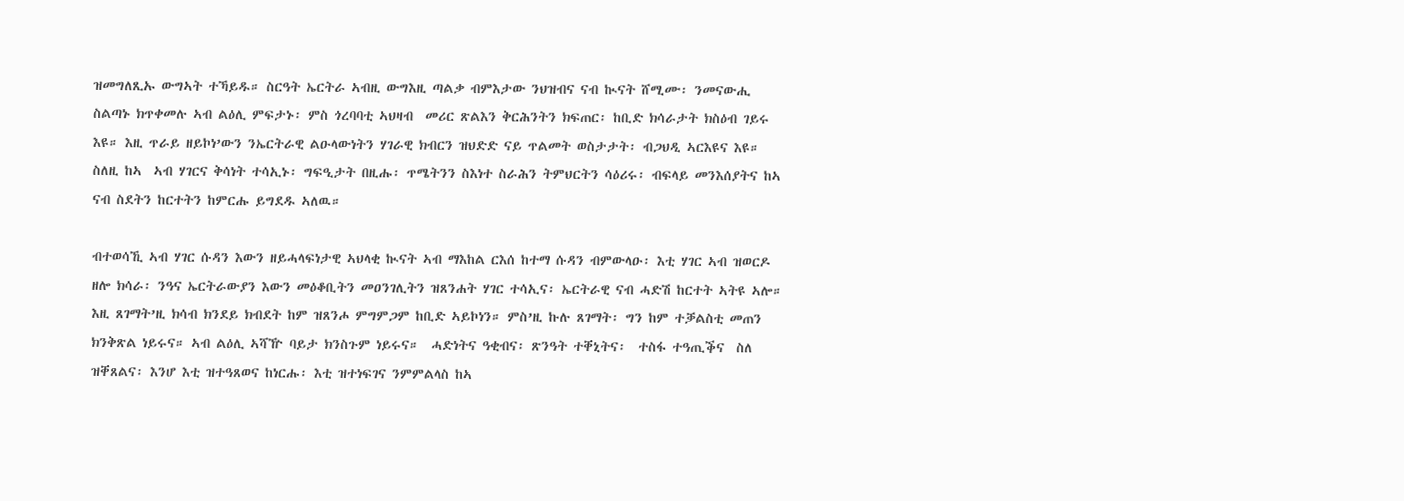ዝመግለጺኡ ውግኣት ተኻይዱ። ስርዓት ኤርትራ ኣብዚ ውግእዚ ጣልቃ ብምእታው ንህዝብና ናብ ኲናት ሸሚሙ፡ ንመናውሒ ስልጣኑ ክጥቀመሉ ኣብ ልዕሊ ምፍታኑ፡ ምስ ጎረባባቲ ኣህዛብ  መሪር ጽልእን ቅርሕንትን ክፍጠር፡ ከቢድ ክሳራታት ክስዕብ ገይሩ እዩ። እዚ ጥራይ ዘይኮነ’ውን ንኤርትራዊ ልዑላውነትን ሃገራዊ ክብርን ዝህድድ ናይ ጥልመት ወስታታት፡ ብጋህዲ ኣርእዩና እዩ። ስለዚ ከኣ  ኣብ ሃገርና ቅሳነት ተሳኢኑ፡ ግፍዒታት በዚሑ፡ ጥሜትንን ስእነተ ስራሕን ትምህርትን ሳዕሪሩ፡ ብፍላይ መንእሰያትና ከኣ ናብ ስደትን ከርተትን ከምርሑ ይግደዱ ኣለዉ።

ብተወሳኺ ኣብ ሃገር ሱዳን እውን ዘይሓላፍነታዊ ኣህላቂ ኲናት ኣብ ማእከል ርእሰ ከተማ ሱዳን ብምውላዑ፡ እቲ ሃገር ኣብ ዝወርዶ ዘሎ ክሳራ፡ ንዓና ኤርትራውያን እውን መዕቆቢትን መዐንገሊትን ዝጸንሐት ሃገር ተሳኢና፡ ኤርትራዊ ናብ ሓድሽ ከርተት ኣትዩ ኣሎ። እዚ ጸገማት’ዚ ክሳብ ክንደይ ክብደት ከም ዝጸንሖ ምግምጋም ከቢድ ኣይኮነን። ምስ’ዚ ኩሉ ጸገማት፡ ግን ከም ተቓልስቲ መጠን ክንቅጽል ነይሩና። ኣብ ልዕሊ ኣሻዅ ባይታ ክንስጉም ነይሩና።  ሓድነትና ዓቂብና፡ ጽንዓት ተቐኒትና፡  ተስፋ ተዓጢቕና  ስለ ዝቐጸልና፡ እንሆ እቲ ዝተዓጸወና ከነርሑ፡ እቲ ዝተነፍገና ንምምልላስ ከኣ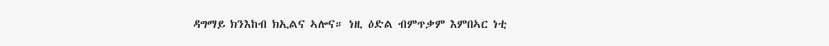ዳግማይ ክንእከብ ክኢልና ኣሎና። ነዚ ዕድል ብምጥቃም እምበኣር ነቲ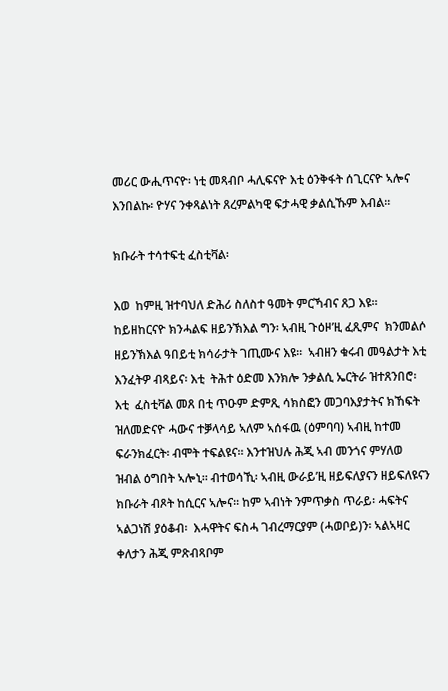መሪር ውሒጥናዮ፡ ነቲ መጻብቦ ሓሊፍናዮ እቲ ዕንቅፋት ሰጊርናዮ ኣሎና እንበልኩ፡ ዮሃና ንቀጻልነት ጸረምልካዊ ፍታሓዊ ቃልሲኹም እብል።

ክቡራት ተሳተፍቲ ፈስቲቫል፡

እወ  ከምዚ ዝተባህለ ድሕሪ ስለስተ ዓመት ምርኻብና ጸጋ እዩ። ከይዘከርናዮ ክንሓልፍ ዘይንኽእል ግን፡ ኣብዚ ጉዕዞ’ዚ ፈጺምና  ክንመልሶ ዘይንኽእል ዓበይቲ ክሳራታት ገጢሙና እዩ።  ኣብዘን ቁሩብ መዓልታት እቲ እንፈትዎ ብጻይና፡ እቲ  ትሕተ ዕድመ እንክሎ ንቃልሲ ኤርትራ ዝተጸንበሮ፡  እቲ  ፈስቲቫል መጸ በቲ ጥዑም ድምጺ ሳክስፎን መጋባእያታትና ክኸፍት ዝለመድናዮ ሓውና ተቓላሳይ ኣለም ኣሰፋዉ (ዕምባባ) ኣብዚ ከተመ ፍራንክፈርት፡ ብሞት ተፍልዩና። እንተዝህሉ ሕጂ ኣብ መንጎና ምሃለወ ዝብል ዕግበት ኣሎኒ። ብተወሳኺ፡ ኣብዚ ውራይ’ዚ ዘይፍለያናን ዘይፍለዩናን ክቡራት ብጾት ከሲርና ኣሎና። ከም ኣብነት ንምጥቃስ ጥራይ፡ ሓፍትና ኣልጋነሽ ያዕቆብ፡  እሓዋትና ፍስሓ ገብረማርያም (ሓወቦይ)ን፡ ኣልኣዛር ቀለታን ሕጂ ምጽብጻቦም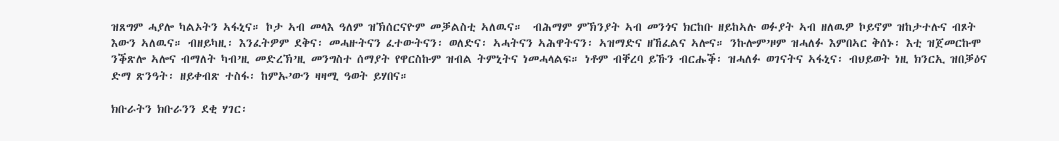ዝጸግም ሓያሎ ካልኦትን ኣፋኒና። ኮታ ኣብ መላእ ዓለም ዝኽሰርናዮም መቓልስቲ ኣለዉና።  ብሕማም ምኽንያት ኣብ መንጎና ክርከቡ ዘይከኣሉ ወፉያት ኣብ ዘለዉዎ ኮይኖም ዝከታተሉና ብጾት እውን ኣለዉና። ብዘይካዚ፡ እንፈትዎም ደቅና፡ መሓዙትናን ፈተውትናን፡ ወለድና፡ ኣሓትናን ኣሕዋትናን፡ ኣዝማድና ዘኸፈልና ኣሎና። ንኩሎም’ዞም ዝሓለፉ እምበኣር ቅሰኑ፡ እቲ ዝጀመርኩሞ ንቕጽሎ ኣሎና ብማለት ካብ’ዚ መድረኽ’ዚ መንግስተ ሰማያት የዋርስኩም ዝብል ትምኒትና ነመሓላልፍ። ነቶም ብቐረባ ይኹን ብርሑቕ፡ ዝሓለፉ ወገናትና ኣፋኒና፡ ብህይወት ነዚ ክንርኢ ዝበቓዕና ድማ ጽንዓት፡ ዘይቀብጽ ተስፋ፡ ከምኡ’ውን ዛዛሚ ዓወት ይሃበና።

ክቡራትን ክቡራንን ደቂ ሃገር፡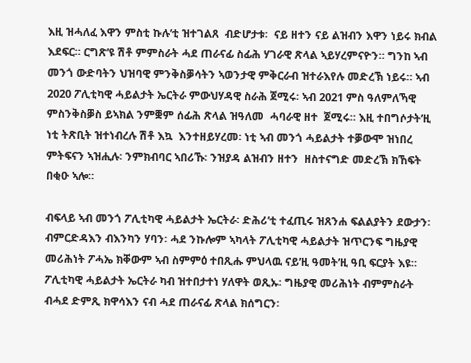እዚ ዝሓለፈ እዋን ምስቲ ኩሉ’ቲ ዝተገልጸ  ብድሆታቱ፡  ናይ ዘተን ናይ ልዝብን እዋን ነይሩ ክብል እደፍር። ርግጽ’ዩ ሽቶ ምምስራት ሓደ ጠራናፊ ስፊሕ ሃገራዊ ጽላል ኣይሃረምናዮን። ግንከ ኣብ መንጎ ውድባትን ህዝባዊ ምንቅስቓሳትን ኣወንታዊ ምቅርራብ ዝተራእየሉ መድረኽ ነይሩ። ኣብ 2020 ፖሊቲካዊ ሓይልታት ኤርትራ ምውህሃዳዊ ስራሕ ጀሚሩ፡ ኣብ 2021 ምስ ዓለምለኻዊ ምስንቅስቓስ ይኣክል ንምቛም ሰፊሕ ጽላል ዝዓለመ  ሓባራዊ ዘተ  ጀሚሩ። እዚ ተበግሶታት’ዚ ነቲ ትጽቢት ዝተነብረሉ ሽቶ እኳ  እንተዘይሃረመ፡ ነቲ ኣብ መንጎ ሓይልታት ተቓውሞ ዝነበረ ምትፍናን ኣዝሒሉ፡ ንምክብባር ኣበሪኹ፡ ንዝያዳ ልዝብን ዘተን  ዘስተናግድ መድረኽ ክኸፍት በቂዑ ኣሎ።

ብፍላይ ኣብ መንጎ ፖሊቲካዊ ሓይልታት ኤርትራ፡ ድሕሪ’ቲ ተፈጢሩ ዝጸንሐ ፍልልያትን ደውታን፡ ብምርድዳእን ብእንካን ሃባን፡ ሓደ ንኩሎም ኣካላት ፖሊቲካዊ ሓይልታት ዝጥርንፍ ግዜያዊ መሪሕነት ፖሓኤ ክቐውም ኣብ ስምምዕ ተበጺሑ ምህላዉ ናይ’ዚ ዓመት’ዚ ዓቢ ፍርያት እዩ። ፖሊቲካዊ ሓይልታት ኤርትራ ካብ ዝተበታተነ ሃለዋት ወጺኡ፡ ግዜያዊ መሪሕነት ብምምስራት ብሓደ ድምጺ ክዋሳእን ናብ ሓደ ጠራናፊ ጽላል ክሰግርን፡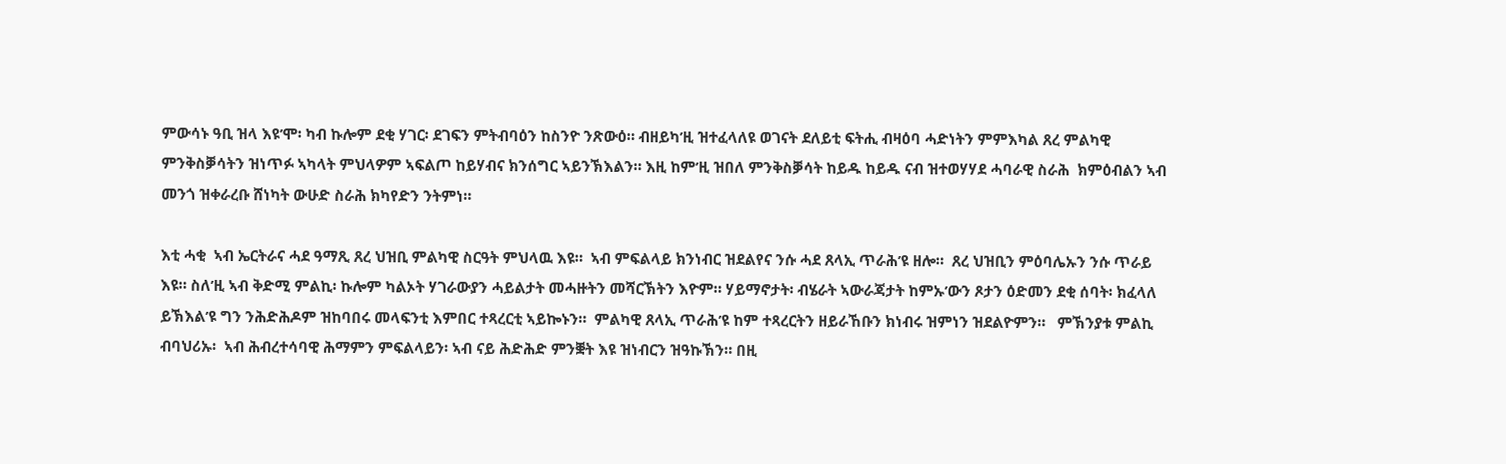ምውሳኑ ዓቢ ዝላ እዩ’ሞ፡ ካብ ኩሎም ደቂ ሃገር፡ ደገፍን ምትብባዕን ከስንዮ ንጽውዕ። ብዘይካ’ዚ ዝተፈላለዩ ወገናት ደለይቲ ፍትሒ ብዛዕባ ሓድነትን ምምእካል ጸረ ምልካዊ ምንቅስቓሳትን ዝነጥፉ ኣካላት ምህላዎም ኣፍልጦ ከይሃብና ክንሰግር ኣይንኽእልን። እዚ ከም’ዚ ዝበለ ምንቅስቓሳት ከይዱ ከይዱ ናብ ዝተወሃሃደ ሓባራዊ ስራሕ  ክምዕብልን ኣብ መንጎ ዝቀራረቡ ሸነካት ውሁድ ስራሕ ክካየድን ንትምነ።

እቲ ሓቂ  ኣብ ኤርትራና ሓደ ዓማጺ ጸረ ህዝቢ ምልካዊ ስርዓት ምህላዉ እዩ።  ኣብ ምፍልላይ ክንነብር ዝደልየና ንሱ ሓደ ጸላኢ ጥራሕ’ዩ ዘሎ።  ጸረ ህዝቢን ምዕባሌኡን ንሱ ጥራይ እዩ። ስለ’ዚ ኣብ ቅድሚ ምልኪ፡ ኩሎም ካልኦት ሃገራውያን ሓይልታት መሓዙትን መሻርኽትን እዮም። ሃይማኖታት፡ ብሄራት ኣውራጃታት ከምኡ’ውን ጾታን ዕድመን ደቂ ሰባት፡ ክፈላለ ይኽእል’ዩ ግን ንሕድሕዶም ዝከባበሩ መላፍንቲ እምበር ተጻረርቲ ኣይኰኑን።  ምልካዊ ጸላኢ ጥራሕ’ዩ ከም ተጻረርትን ዘይራኸቡን ክነብሩ ዝምነን ዝደልዮምን።   ምኽንያቱ ምልኪ ብባህሪኡ፡  ኣብ ሕብረተሳባዊ ሕማምን ምፍልላይን፡ ኣብ ናይ ሕድሕድ ምንቛት እዩ ዝነብርን ዝዓኩኽን። በዚ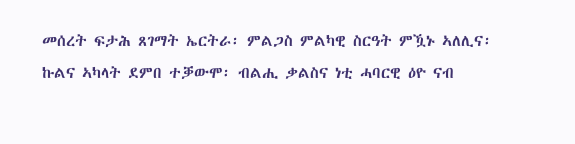መሰረት ፍታሕ ጸገማት ኤርትራ፡ ምልጋስ ምልካዊ ስርዓት ምዃኑ ኣለሊና፡ ኩልና ኣካላት ደምበ ተቓውሞ፡ ብልሒ ቃልስና ነቲ ሓባርዊ ዕዮ ናብ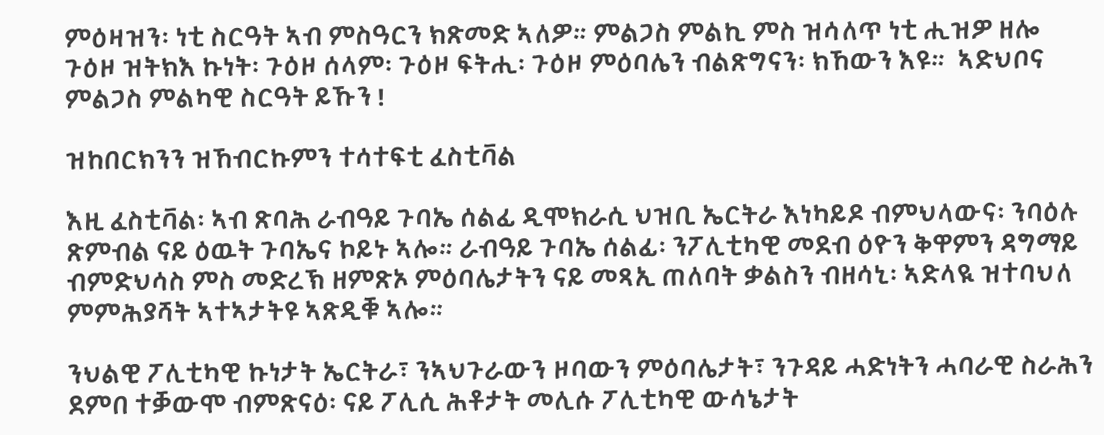ምዕዛዝን፡ ነቲ ስርዓት ኣብ ምስዓርን ክጽመድ ኣለዎ። ምልጋስ ምልኪ ምስ ዝሳለጥ ነቲ ሒዝዎ ዘሎ ጉዕዞ ዝትክእ ኩነት፡ ጉዕዞ ሰላም፡ ጉዕዞ ፍትሒ፡ ጉዕዞ ምዕባሌን ብልጽግናን፡ ክኸውን እዩ።  ኣድህቦና ምልጋስ ምልካዊ ስርዓት ይኹን !

ዝከበርክንን ዝኸብርኩምን ተሳተፍቲ ፈስቲቫል

እዚ ፈስቲቫል፡ ኣብ ጽባሕ ራብዓይ ጉባኤ ሰልፊ ዲሞክራሲ ህዝቢ ኤርትራ እነካይዶ ብምህላውና፡ ንባዕሉ ጽምብል ናይ ዕዉት ጉባኤና ኮይኑ ኣሎ። ራብዓይ ጉባኤ ሰልፊ፡ ንፖሊቲካዊ መደብ ዕዮን ቅዋምን ዳግማይ ብምድህሳስ ምስ መድረኽ ዘምጽኦ ምዕባሌታትን ናይ መጻኢ ጠለባት ቃልስን ብዘሳኒ፡ ኣድላዪ ዝተባህለ ምምሕያሻት ኣተኣታትዩ ኣጽዲቑ ኣሎ።

ንህልዊ ፖሊቲካዊ ኩነታት ኤርትራ፣ ንኣህጉራውን ዞባውን ምዕባሌታት፣ ንጉዳይ ሓድነትን ሓባራዊ ስራሕን ደምበ ተቓውሞ ብምጽናዕ፡ ናይ ፖሊሲ ሕቶታት መሊሱ ፖሊቲካዊ ውሳኔታት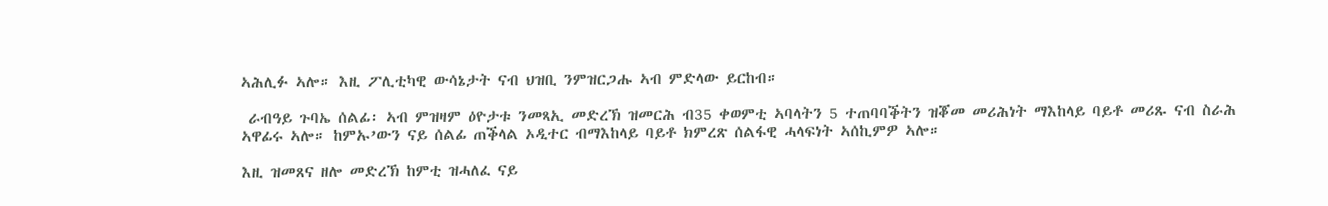ኣሕሊፉ ኣሎ። እዚ ፖሊቲካዊ ውሳኔታት ናብ ህዝቢ ንምዝርጋሑ ኣብ ምድላው ይርከብ።

 ራብዓይ ጉባኤ ሰልፊ፡ ኣብ ምዝዛም ዕዮታቱ ንመጻኢ መድረኽ ዝመርሕ ብ35 ቀወምቲ ኣባላትን 5 ተጠባባቕትን ዝቖመ መሪሕነት ማእከላይ ባይቶ መሪጹ ናብ ስራሕ ኣዋፊሩ ኣሎ። ከምኡ’ውን ናይ ሰልፊ ጠቕላል ኦዲተር ብማእከላይ ባይቶ ክምረጽ ሰልፋዊ ሓላፍነት ኣሰኪምዎ ኣሎ።

እዚ ዝመጸና ዘሎ መድረኽ ከምቲ ዝሓለፈ ናይ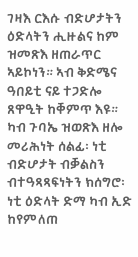ገዛእ ርእሱ ብድሆታትን ዕድላትን ሒዙልና ከም ዝመጽእ ዘጠራጥር ኣይኮነን። ኣብ ቅድሜና ዓበይቲ ናይ ተጋድሎ ጸዋዒት ከቐምጥ እዩ። ካብ ጉባኤ ዝወጽእ ዘሎ መሪሕነት ሰልፊ፡ ነቲ ብድሆታት ብቓልስን ብተዓጻጻፍነትን ክሰግሮ፡ ነቲ ዕድላት ድማ ካብ ኢድ ከየምለጠ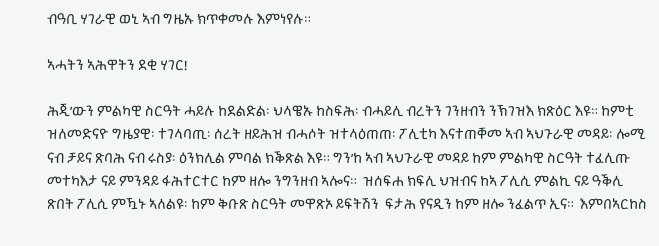ብዓቢ ሃገራዊ ወኒ ኣብ ግዜኡ ክጥቀመሉ እምነየሉ።

ኣሓትን ኣሕዋትን ደቂ ሃገር!

ሕጂ’ውን ምልካዊ ስርዓት ሓይሉ ከደልድል፡ ህላዌኡ ከስፍሕ፡ ብሓይሊ ብረትን ገንዘብን ንኽገዝእ ክጽዕር እዩ። ከምቲ ዝለመድናዮ ግዜያዊ፡ ተገላባጢ፡ ሰረት ዘይሕዝ ብሓሶት ዝተላዕጠጠ፡ ፖሊቲካ እናተጠቐመ ኣብ ኣህጉራዊ መዳይ፡ ሎሚ ናብ ቻይና ጽባሕ ናብ ሩስያ፡ ዕንክሊል ምባል ክቕጽል እዩ። ግን’ከ ኣብ ኣህጉራዊ መዳይ ከም ምልካዊ ስርዓት ተፈሊጡ መተካእታ ናይ ምንዳይ ፋሕተርተር ከም ዘሎ ንግንዘብ ኣሎና።  ዝሰፍሐ ክፍሊ ህዝብና ከኣ ፖሊሲ ምልኪ ናይ ዓቕሊ ጽበት ፖሊሲ ምዃኑ ኣለልዩ፡ ከም ቅቡጽ ስርዓት መዋጽኦ ይፍትሽን  ፍታሕ የናዲን ከም ዘሎ ንፈልጥ ኢና።  እምበኣርከስ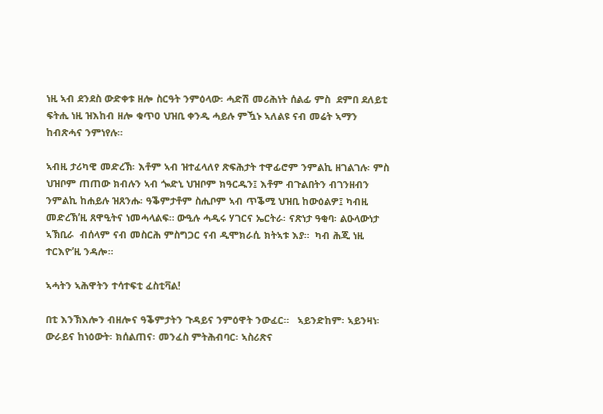ነዚ ኣብ ደንደስ ውድቀቱ ዘሎ ስርዓት ንምዕላው፡ ሓድሽ መሪሕነት ሰልፊ ምስ  ደምበ ደለይቲ ፍትሒ ነዚ ዝእከብ ዘሎ ቁጥዐ ህዝቢ ቀንዲ ሓይሉ ምዃኑ ኣለልዩ ናብ መሬት ኣማን ከብጽሓና ንምነየሉ።

ኣብዚ ታሪካዊ መድረኽ፡ እቶም ኣብ ዝተፈላለየ ጽፍሕታት ተዋፊሮም ንምልኪ ዘገልገሉ፡ ምስ ህዝቦም ጠጠው ክብሉን ኣብ ጐድኒ ህዝቦም ክዓርዱን፤ እቶም ብጉልበትን ብገንዘብን ንምልኪ ከሐይሉ ዝጸንሑ፡ ዓቕምታቶም ስሒቦም ኣብ ጥቕሚ ህዝቢ ከውዕልዎ፤ ካብዚ መድረኽ’ዚ ጸዋዒትና ነመሓላልፍ። ውዒሉ ሓዲሩ ሃገርና ኤርትራ፡ ናጽነታ ዓቂባ፡ ልዑላውነታ ኣኽቢራ  ብሰላም ናብ መስርሕ ምስግጋር ናብ ዲሞክራሲ ክትኣቱ እያ።  ካብ ሕጂ ነዚ ተርእዮ’ዚ ንዳሎ።

ኣሓትን ኣሕዋትን ተሳተፍቲ ፈስቲቫል!

በቲ እንኽእሎን ብዘሎና ዓቕምታትን ጉዳይና ንምዕዋት ንውፈር።   ኣይንድከም፡ ኣይንዛነ፡ ውራይና ከነዕውት፡ ክሰልጠና፡ መንፈስ ምትሕብባር፡ ኣስሪጽና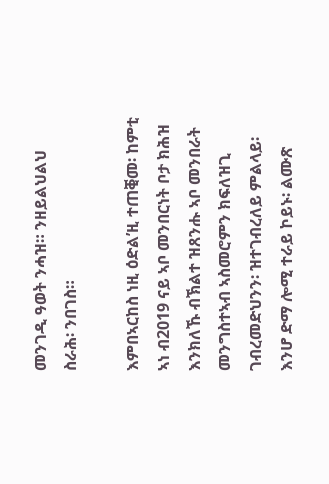መንገዲ ዓወት ንሓዝ። ንዘይልህልህ ስራሕ፡ ንበገስ።

እምበኣርከስ ነዚ ዕድል’ዚ ተጠቒመ፡ ከምቲ ኣነ ብ2019 ናይ ኣቦ መንበርነት ቦታ ክሕዝ እንክለኹ ብኽልተ ዝጸንሑ ኣቦ መንበራት መንግስተኣብ ኣስመሮምን ክፍለዝጊ ገብረመድህንን፡ ዝተገብረለይ ምልላይ፡ እንሆ ድማ ሎሚ ተራይ ኮይኑ፡ ልሙጽ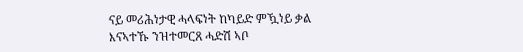ናይ መሪሕነታዊ ሓላፍነት ከካይድ ምዃነይ ቃል እናኣተኹ ንዝተመርጸ ሓድሽ ኣቦ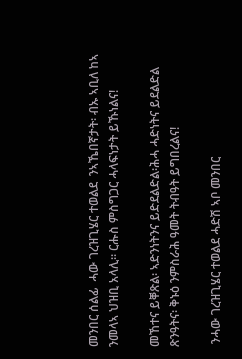መንበር ሰልፊ  ሓው ገረዝጊሄር ተወልደ  ንኣኼበኛታት፡ ብኡ ኣቢለ ከኣ ንመላኣ ህዝቢ አላሊ። ርሑስ ምስግጋር ሓላፍነታት ይኹነልና!

መኸተና ይቐጽል፡ ኣድንነትንና ይድደልድል፡ሕሓ ሓድነትና ይደልድል  ጽንዓትና፡ ቅኑዕ ንምስራሕ ዓመት ትብዓት ይግበረልና!

 ንሓው ገረዝጊሄር ተወልደ ሓድሽ ኣቦ መንበር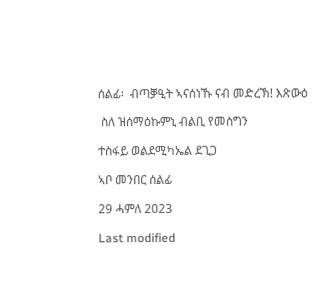ሰልፊ፡  ብጣቓዒት ኣናሰነኹ ናብ መድረኽ! እጽውዕ

 ስለ ዝሰማዕኩምኒ ብልቢ የመስግን

ተስፋይ ወልደሚካኤል ደጊጋ

ኣቦ መንበር ሰልፊ

29 ሓምለ 2023

Last modified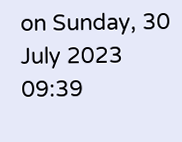on Sunday, 30 July 2023 09:39